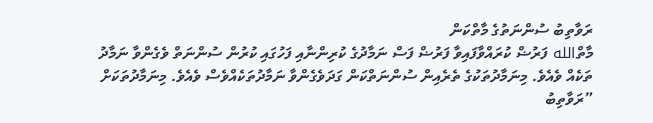ރަވާތިބު ސުންނަތުގެ މާތްކަން
މާތްالله ފަރުޟް ކުރައްވާފައިވާ ފަރުޟް ފަސް ނަމާދުގެ ކުރިންނާއި ފަހުގައި ކުރުން ސުންނަތް ވެގެންވާ ނަމާދު ތަކެއް ވެއެވެ. މިނަމާދުތަކުގެ ތެރެއިން ސުންނަތްކަން ގަދަވެގެންވާ ނަމާދުތަކެއްވެސް ވެއެވެ. މިނަމާދުތަކަށް ”ރަވާތިބު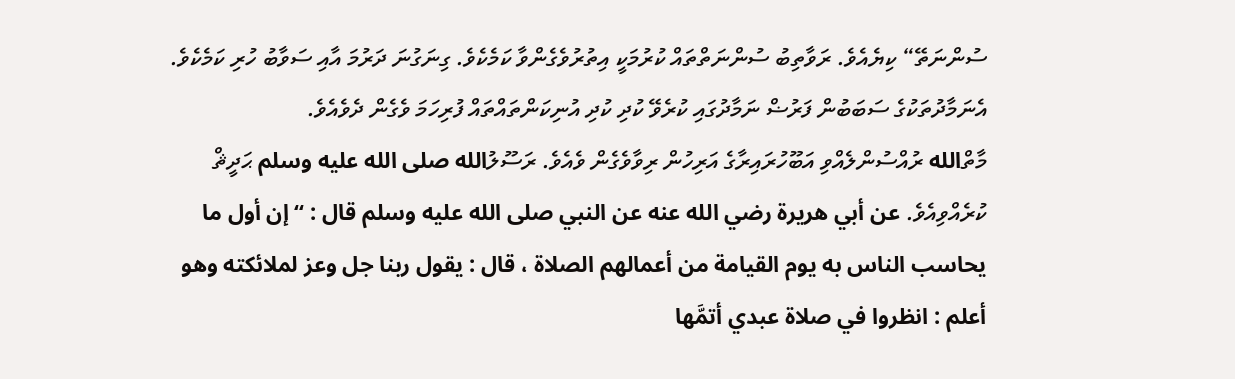ސުންނަތޭ“ ކިޔެއެވެ. ރަވާތިބު ސުންނަތްތައް ކުރުމަކީ އިތުރުވެގެންވާ ކަމެކެވެ. ގިނަގުނަ ދަރުމަ އާއި ސަވާބު ހުރި ކަމެކެވެ. އެނަމާދުތަކުގެ ސަބަބުން ފަރުޟް ނަމާދުގައި ކުރެވޭ ކުދި ކުދި އުނިކަންތައްތައް ފުރިހަމަ ވެގެން ދެވެއެވެ.
މާތްالله ރުއްސުންލެއްވި އަބޫހުރައިރާގެ އަރިހުން ރިވާވެގެން ވެއެވެ. ރަސޫލުالله صلى الله عليه وسلم ޙަދީޘް ކުރެއްވިއެވެ. عن أبي هريرة رضي الله عنه عن النبي صلى الله عليه وسلم قال : “ إن أول ما يحاسب الناس به يوم القيامة من أعمالهم الصلاة ، قال : يقول ربنا جل وعز لملائكته وهو أعلم : انظروا في صلاة عبدي أتمَّها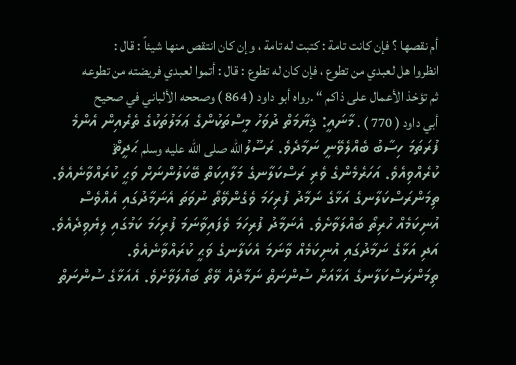أم نقصها ؟ فإن كانت تامة : كتبت له تامة ، وإن كان انتقص منها شيئاً : قال : انظروا هل لعبدي من تطوع ، فإن كان له تطوع : قال : أتموا لعبدي فريضته من تطوعه ثم تؤخذ الأعمال على ذاكم “ .رواه أبو داود ( 864 ) وصححه الألباني في صحيح أبي داود ( 770 ) . މާނައީ: ޤިޔާމަތް ދުވަހު މީސްތަކުންގެ ޢަމަލުތަކުގެ ތެރެއިން އެންމެ ފުރަތަމަ ހިސާބު ބެއްލެވޭނީ ނަމާދެވެ. ރަސޫލުالله صلى الله عليه وسلم ޙަދީޘް ކުރެއްވިއެވެ. އަހަރެމެންގެ ވެރި ރަސްކަލާނގެ މަލާއިކަތް ބޭކަލުންނަށް ވަޙީ ކުރައްވާނެއެވެ. ތިމަންރަސްކަލާނގެ އަޅާގެ ނަމާދު ފުރިހަމަ ވެގެންވޭތޯ ނުވަތަ އެނަމާދުގައި އެއްވެސް އުނިކަމެއް ހުރިތޯ ބައްލަވާށެވެ. އެނަމާދު ފުރިހަމަ ވެފައިވާނަމަ ފުރިހަމަ ކަމުގައި ލިޔެވިދެއެވެ. އަދި އަޅާގެ ނަމާދުގައި އުނިކަމެއް ވާނަމަ އެކަލާނގެ ވަޙީ ކުރައްވާނެއެވެ. ތިމަންރަސްކަލާނގެ އަޅާއަށް ސުންނަތް ނަމާދެއް ވޭތޯ ބައްލަވާށެވެ. އެއަޅާގެ ސުންނަތް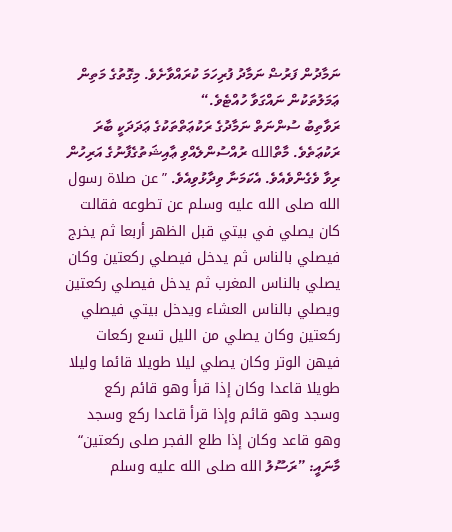ނަމާދުން ފަރުޟް ނަމާދު ފުރިހަމަ ކުރައްވާށެވެ. މިގޮތުގެ މަތިން ޢަމަލުތަކުން ނައްގަވާ ހުއްޓެވެ.“
ރަވާތިބު ސުންނަތް ނަމާދުގެ ރަކުޢަތްތަކުގެ ޢަދަދަކީ ބާރަ ރަކުޢަތެވެ. މާތްالله ރުއްސުންލެއްވި ޢާއިޝަތުގެފާނުގެ އަރިހުން ރިވާ ވެގެންވެއެވެ. އެކަމަނާ ވިދާޅުވިއެވެ. ”عن صلاة رسول الله صلى الله عليه وسلم عن تطوعه فقالت كان يصلي في بيتي قبل الظهر أربعا ثم يخرج فيصلي بالناس ثم يدخل فيصلي ركعتين وكان يصلي بالناس المغرب ثم يدخل فيصلي ركعتين ويصلي بالناس العشاء ويدخل بيتي فيصلي ركعتين وكان يصلي من الليل تسع ركعات فيهن الوتر وكان يصلي ليلا طويلا قائما وليلا طويلا قاعدا وكان إذا قرأ وهو قائم ركع وسجد وهو قائم وإذا قرأ قاعدا ركع وسجد وهو قاعد وكان إذا طلع الفجر صلى ركعتين“ މާނައީ: ”ރަސޫލު الله صلى الله عليه وسلم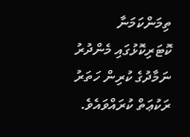ތިމަންކަމަނާ ކޮޓަރިކޮޅުގައި މެންދުރު ނަމާދުގެ ކުރިން ހަތަރު ރަކުޢަތް ކުރައްވައެވެ.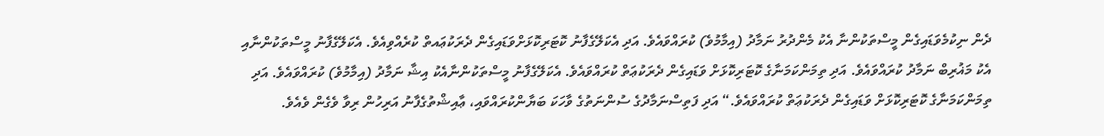ދެން ނިކުމެވަޑައިގެން މީސްތަކުންނާ އެކު މެންދުރު ނަމާދު (އިމާމުވެ) ކުރައްވައެވެ. އަދި އެކަލޭގެފާނު ކޮޓަރިކޮޅަށްވަޑައިގެން ދެރަކުޢައތް ކުރެއްވިއެވެ. އެކަލޭގެފާނު މީސްތަކުންނާއި އެކު މަޣުރިބް ނަމާދު ކުރައްވައެވެ. އަދި ތިމަންކަމަނާގެ ކޮޓަރިކޮޅަށް ވަޑައިގެން ދެރަކުޢަތް ކުރައްވައެވެ. އެކަލޭގެފާނު މީސްތަކުންނާއެކު އިޝާ ނަމާދު (އިމާމުވެ) ކުރައްވައެވެ. އަދި ތިމަންކަމަނާގެ ކޮޓަރިކޮޅަށް ވަޑައިގެން ދެރަކުޢަތް ކުރައްވައެވެ.“ އަދި ފަތިސްނަމާދުގެ ސުންނަތުގެ ވާހަކަ ބަޔާންކުރައްވައި، ޢާއިޝްތުގެފާނު އަރިހުން ރިވާ ވެގެން ވެއެވެ.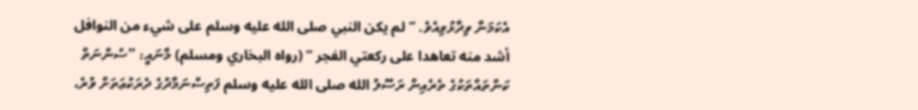އެކަމަނާ ވިދާޅުވިއެވެ. ”لم يكن النبي صلى الله عليه وسلم على شيء من النوافل أشد منه تعاهدا على ركعتي الفجر “ (رواه البخاري ومسلم) މާނައީ: ”ސުންނަތް ކަންތައްތަކުގެ ތެރެއިން ރަސޫލު الله صلى الله عليه وسلم ފަތިސްނަމާދުގެ ދެރަކުޢަތަށް ވުރެ،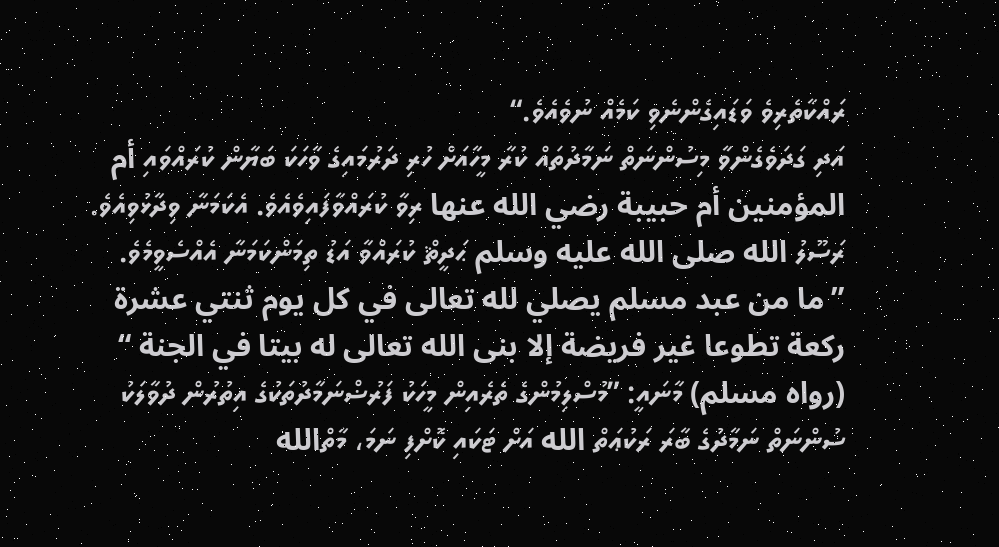ރައްކާތެރިވެ ވަޑައިގެންނެވި ކަމެއް ނުވެއެވެ.“
އަދި ގަދަވެގެންވާ މިސުންނަތް ނަމާދުތައް ކުރާ މީހާއަށް ހުރި ދަރުމައިގެ ވާހަކަ ބަޔާން ކުރައްވައި أم المؤمنين أم حبيبة رضي الله عنها ރިވާ ކުރައްވާފައިވެއެވެ. އެކަމަނާ ވިދާޅުވިއެވެ. ރަސޫލު الله صلى الله عليه وسلم ޙަދީޘް ކުރައްވާ އަޑު ތިމަންކަމަނާ އެއްސެވީމެވެ. ”ما من عبد مسلم يصلي لله تعالى في كل يوم ثنتي عشرة ركعة تطوعا غير فريضة إلا بنى الله تعالى له بيتا في الجنة “ (رواه مسلم) މާނައީ: ”މުސްލިމުންގެ ތެރެއިން މީހަކު ފަރުޟްނަމާދުތަކުގެ އިތުރުން ދުވާލަކު ސުންނަތް ނަމާދުގެ ބާރަ ރަކުޢަތް الله އަށް ޓަކައި ކޮށްފި ނަމަ، މާތްالله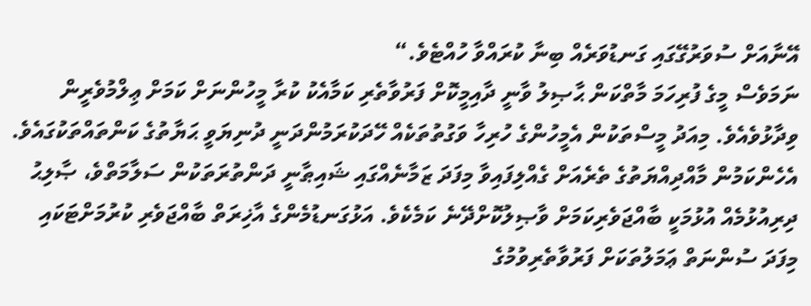އޭނާއަށް ސުވަރުގޭގައި ގަނޑުވަރެއް ބިނާ ކުރައްވާ ހުއްޓެވެ.“
ނަމަވެސް މީގެ ފުރިހަމަ މާތްކަން ޙާޞިލު ވާނީ ދާއިމީކޮށް ފަރުވާތެރި ކަމާއެކު ކުރާ މީހުންނަށް ކަމަށް ޢިލްމުވެރީން ވިދާޅުވެއެވެ. މިއަދު މީސްތަކުން އެމީހުންގެ ހުރިހާ ވަގުތުތަކެއް ހޭދަކުރަމުންދަނީ ދުނިޔަވީ ޙަޔާތުގެ ކަންތައްތަކުގައެވެ. އެހެންކަމުން މާއްދިއްޔަތުގެ ތެރެއަށް ގެއްލިފައިވާ މިފަދަ ޒަމާނެއްގައި ޝައިޠާނީ ދަންތުރަތަކުން ސަލާމަތްވެ، ޞާލިޙު ދިރިއުޅުމެއް އުޅުމަކީ ބާއްޖަވެރިކަމަށް ވާޞިލުކޮށްދޭނެ ކަމެކެވެ. އަޅުގަނޑުމެންގެ އާޚިރަތް ބާއްޖަވެރި ކުރުމަށްޓަކައި މިފަދަ ސުންނަތް ޢަމަލުތަކަށް ފަރުވާތެރިވުމުގެ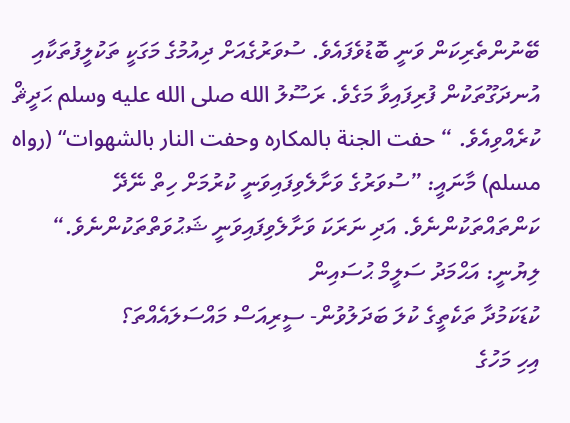ބޭނުންތެރިކަން ވަނީ ބޮޑުވެފައެވެ. ސުވަރުގެއަށް ދިއުމުގެ މަގަކީ ތަކުލީފުތަކާއި އުނދަގޫތަކުން ފުރިފައިވާ މަގެވެ. ރަސޫލު الله صلى الله عليه وسلم ޙަދީޘް ކުރެއްވިއެވެ. “ حفت الجنة بالمكاره وحفت النار بالشهوات“ (رواه مسلم) މާނައީ: ”ސުވަރުގެ ވަށާލެވިފައިވަނީ ކުރުމަށް ހިތް ނޭދޭ ކަންތައްތަކުންނެވެ. އަދި ނަރަކަ ވަށާލެވިފައިވަނީ ޝަޙުވަތްތަކުންނެވެ.“
ލިޔުނީ: އަޙްމަދު ސަލީމް ޙުސައިން
ކުޑަކަމުދާ ތަކެތީގެ ކުލަ ބަދަލުވުން- ސީރިއަސް މައްސަލައެއްތަ؟
އިހި މަހުގެ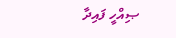ޞިއްހީ ފައިދާ